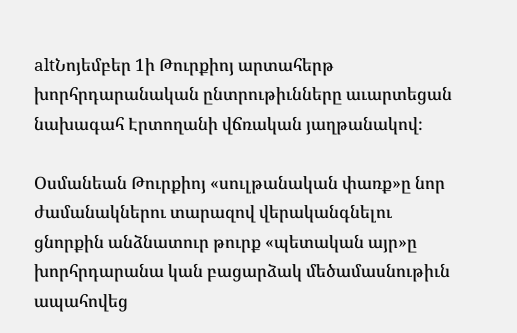altՆոյեմբեր 1ի Թուրքիոյ արտահերթ խորհրդարանական ընտրութիւնները աւարտեցան նախագահ Էրտողանի վճռական յաղթանակով։

Օսմանեան Թուրքիոյ «սուլթանական փառք»ը նոր ժամանակներու տարազով վերականգնելու ցնորքին անձնատուր թուրք «պետական այր»ը խորհրդարանա կան բացարձակ մեծամասնութիւն ապահովեց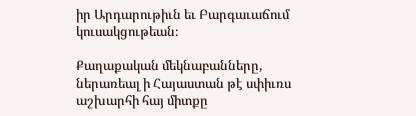իր Արդարութիւն եւ Բարգաւաճում կուսակցութեան։

Քաղաքական մեկնաբանները, ներառեալ ի Հայաստան թէ սփիւռս աշխարհի հայ միտքը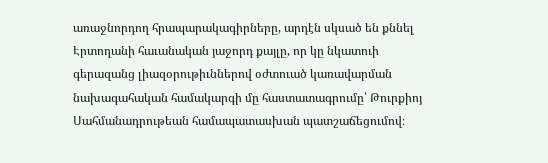առաջնորդող հրապարակագիրները, արդէն սկսած են քննել Էրտողանի հաւանական յաջորդ քայլը, որ կը նկատուի գերազանց լիազօրութիւններով օժտուած կառավարման նախագահական համակարգի մը հաստատագրումը՝ Թուրքիոյ Սահմանադրութեան համապատասխան պատշաճեցումով։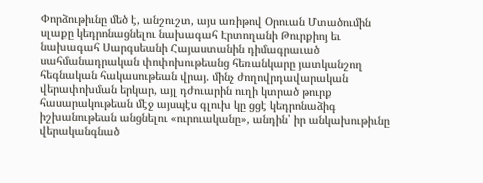Փորձութիւնը մեծ է, անշուշտ, այս առիթով Օրուան Մտածումին սլաքը կեդրոնացնելու նախագահ Էրտողանի Թուրքիոյ եւ նախագահ Սարգսեանի Հայաստանին դիմագրաւած սահմանադրական փոփոխութեանց հեռանկարը յատկանշող հեգնական հակասութեան վրայ. մինչ ժողովրդավարական վերափոխման երկար, այլ դժուարին ուղի կտրած թուրք հասարակութեան մէջ այսպէս գլուխ կը ցցէ կեդրոնաձիգ իշխանութեան անցնելու «ուրուականը», անդին՝ իր անկախութիւնը վերականգնած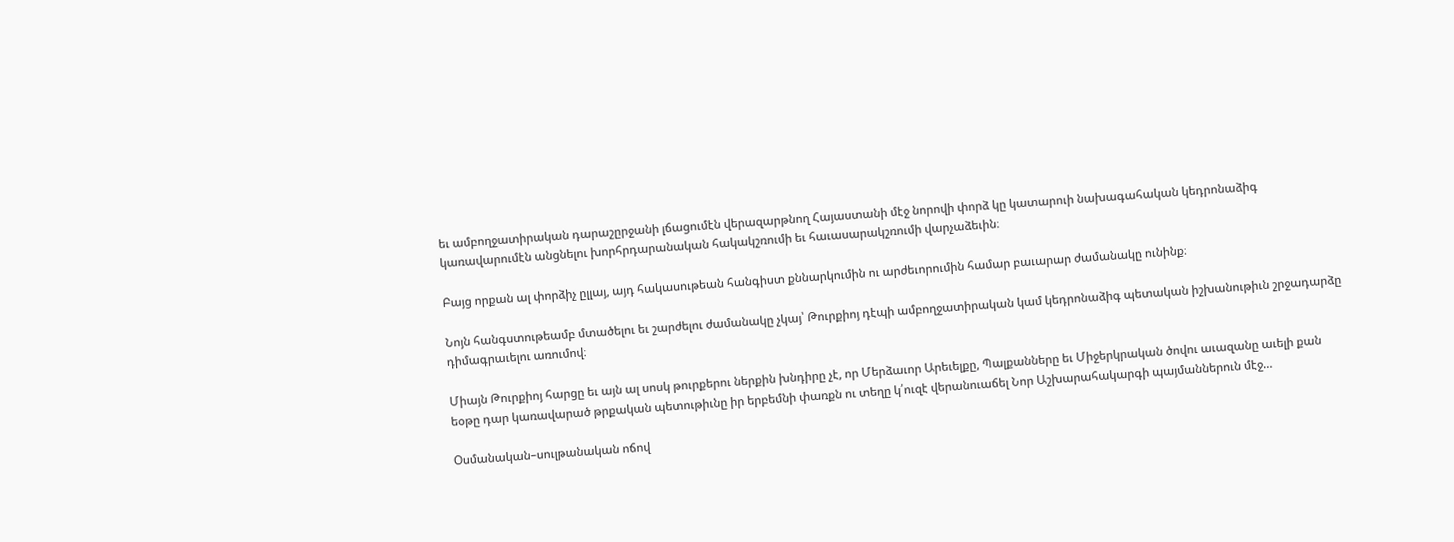եւ ամբողջատիրական դարաշըրջանի լճացումէն վերազարթնող Հայաստանի մէջ նորովի փորձ կը կատարուի նախագահական կեդրոնաձիգ կառավարումէն անցնելու խորհրդարանական հակակշռումի եւ հաւասարակշռումի վարչաձեւին։

Բայց որքան ալ փորձիչ ըլլայ, այդ հակասութեան հանգիստ քննարկումին ու արժեւորումին համար բաւարար ժամանակը ունինք։

Նոյն հանգստութեամբ մտածելու եւ շարժելու ժամանակը չկայ՝ Թուրքիոյ դէպի ամբողջատիրական կամ կեդրոնաձիգ պետական իշխանութիւն շրջադարձը դիմագրաւելու առումով։

Միայն Թուրքիոյ հարցը եւ այն ալ սոսկ թուրքերու ներքին խնդիրը չէ, որ Մերձաւոր Արեւելքը, Պալքանները եւ Միջերկրական ծովու աւազանը աւելի քան եօթը դար կառավարած թրքական պետութիւնը իր երբեմնի փառքն ու տեղը կ՛ուզէ վերանուաճել Նոր Աշխարահակարգի պայմաններուն մէջ…

Օսմանական–սուլթանական ոճով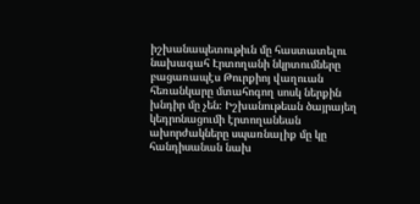իշխանապետութիւն մը հաստատելու նախագահ Էրտողանի նկրտումները բացառապէս Թուրքիոյ վաղուան հեռանկարը մտահոգող սոսկ ներքին խնդիր մը չեն։ Իշխանութեան ծայրայեղ կեդրոնացումի էրտողանեան ախորժակները սպառնալիք մը կը հանդիսանան նախ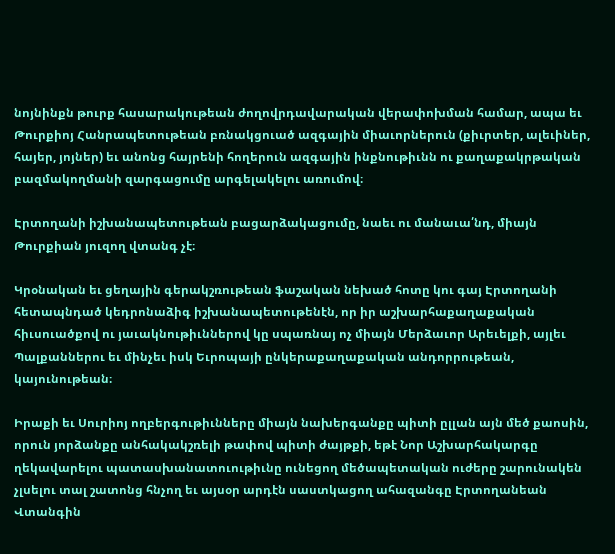նոյնինքն թուրք հասարակութեան ժողովրդավարական վերափոխման համար, ապա եւ Թուրքիոյ Հանրապետութեան բռնակցուած ազգային միաւորներուն (քիւրտեր, ալեւիներ, հայեր, յոյներ) եւ անոնց հայրենի հողերուն ազգային ինքնութիւնն ու քաղաքակրթական բազմակողմանի զարգացումը արգելակելու առումով։

Էրտողանի իշխանապետութեան բացարձակացումը, նաեւ ու մանաւա՛նդ, միայն Թուրքիան յուզող վտանգ չէ։

Կրօնական եւ ցեղային գերակշռութեան ֆաշական նեխած հոտը կու գայ Էրտողանի հետապնդած կեդրոնաձիգ իշխանապետութենէն, որ իր աշխարհաքաղաքական հիւսուածքով ու յաւակնութիւններով կը սպառնայ ոչ միայն Մերձաւոր Արեւելքի, այլեւ Պալքաններու եւ մինչեւ իսկ Եւրոպայի ընկերաքաղաքական անդորրութեան, կայունութեան։

Իրաքի եւ Սուրիոյ ողբերգութիւնները միայն նախերգանքը պիտի ըլլան այն մեծ քաոսին, որուն յորձանքը անհակակշռելի թափով պիտի ժայթքի, եթէ Նոր Աշխարհակարգը ղեկավարելու պատասխանատուութիւնը ունեցող մեծապետական ուժերը շարունակեն չլսելու տալ շատոնց հնչող եւ այսօր արդէն սաստկացող ահազանգը Էրտողանեան Վտանգին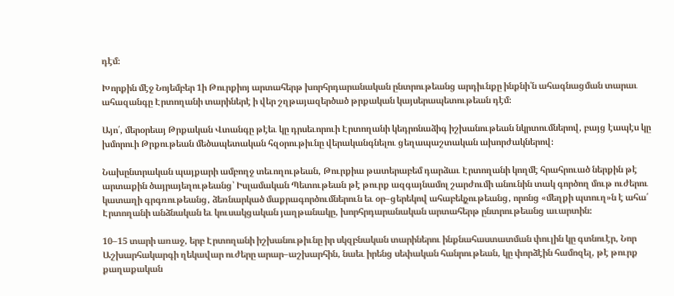դէմ։

Խորքին մէջ Նոյեմբեր 1ի Թուրքիոյ արտահերթ խորհրդարանական ընտրութեանց արդիւնքը ինքնի՛ն ահագնացման տարաւ ահազանգը Էրտողանի տարիներէ ի վեր շղթայազերծած թրքական կայսերապետութեան դէմ։

Այո՛, մերօրեայ Թրքական Վտանգը թէեւ կը դրսեւորուի Էրտողանի կեդրոնաձիգ իշխանութեան նկրտումներով, բայց էապէս կը խմորուի Թրքութեան մեծապետական հզօրութիւնը վերականգնելու ցեղապաշտական ախորժակներով։

Նախընտրական պայքարի ամբողջ տեւողութեան, Թուրքիա թատերաբեմ դարձաւ Էրտողանի կողմէ հրահրուած ներքին թէ արտաքին ծայրայեղութեանց՝ Իսլամական Պետութեան թէ թուրք ազգայնամոլ շարժումի անունին տակ գործող մութ ուժերու կատաղի գրգռութեանց, ձեռնարկած մաքրագործումներուն եւ օր–ցերեկով ահաբեկչութեանց, որոնց «մեղքի պտուղ»ն է ահա՛ Էրտողանի անձնական եւ կուսակցական յաղթանակը, խորհրդարանական արտահերթ ընտրութեանց աւարտին։

10–15 տարի առաջ, երբ Էրտողանի իշխանութիւնը իր սկզբնական տարիներու ինքնահաստատման փուլին կը գտնուէր, Նոր Աշխարհակարգի ղեկավար ուժերը արար–աշխարհին, նաեւ իրենց սեփական հանրութեան, կը փորձէին համոզել, թէ թուրք քաղաքական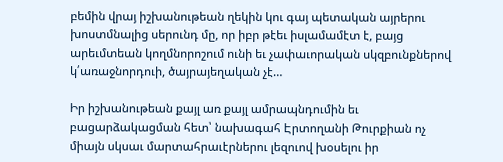բեմին վրայ իշխանութեան ղեկին կու գայ պետական այրերու խոստմնալից սերունդ մը, որ իբր թէեւ իսլամամէտ է, բայց արեւմտեան կողմնորոշում ունի եւ չափաւորական սկզբունքներով կ՛առաջնորդուի, ծայրայեղական չէ…

Իր իշխանութեան քայլ առ քայլ ամրապնդումին եւ բացարձակացման հետ՝ նախագահ Էրտողանի Թուրքիան ոչ միայն սկսաւ մարտահրաւէրներու լեզուով խօսելու իր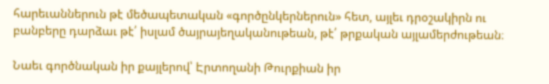հարեւաններուն թէ մեծապետական «գործընկերներուն» հետ, այլեւ դրօշակիրն ու բանբերը դարձաւ թէ՛ իսլամ ծայրայեղականութեան, թէ՛ թրքական այլամերժութեան։

Նաեւ գործնական իր քայլերով՝ Էրտողանի Թուրքիան իր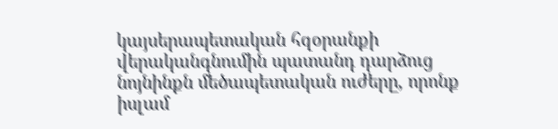կայսերապետական հզօրանքի վերականգնումին պատանդ դարձուց նոյնինքն մեծապետական ուժերը, որոնք իսլամ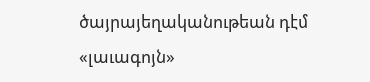ծայրայեղականութեան դէմ «լաւագոյն»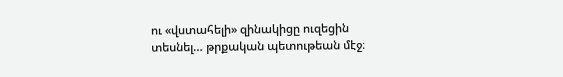ու «վստահելի» զինակիցը ուզեցին տեսնել… թրքական պետութեան մէջ։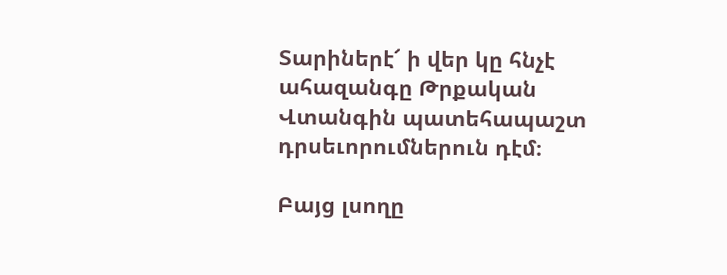Տարիներէ՜ ի վեր կը հնչէ ահազանգը Թրքական Վտանգին պատեհապաշտ դրսեւորումներուն դէմ։

Բայց լսողը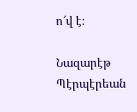ո՜վ է։

Նազարէթ Պէրպէրեան